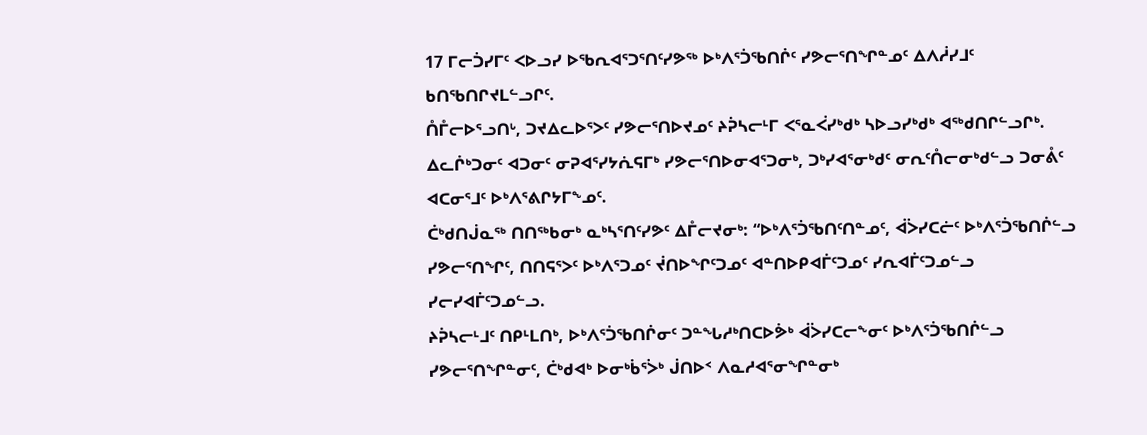17 ᒥᓕᑑᓯᒥᑦ ᐸᐅᓗᓯ ᐅᖃᕆᐊᕐᑐᕐᑎᑦᓯᕗᖅ ᐅᒃᐱᕐᑑᖃᑎᒌᑦ ᓯᕗᓕᕐᑎᖏᓐᓄᑦ ᐃᐱᓲᓯᒧᑦ ᑲᑎᖃᑎᒋᔪᒪᓪᓗᒋᑦ.
ᑍᒤᓕᐅᕐᓗᑎᒡ, ᑐᔪᐃᓚᐅᕐᐳᑦ ᓯᕗᓕᕐᑎᐅᔪᓄᑦ ᔨᕉᓴᓕᒻᒥ ᐸᕐᓇᐹᓯᒃᑯᒃ ᓴᐅᓗᓯᒃᑯᒃ ᐊᖅᑯᑎᒋᓪᓗᒋᒃ.
ᐃᓚᒌᒃᑐᓂᑦ ᐊᑐᓂᑦ ᓂᕈᐊᕐᓯᔭᕇᕋᒥᒃ ᓯᕗᓕᕐᑎᐅᓂᐊᕐᑐᓂᒃ, ᑐᒃᓯᐊᕐᓂᒃᑯᑦ ᓂᕆᑦᑍᓕᓂᒃᑯᓪᓗ ᑐᓂᕔᑦ ᐊᑕᓂᕐᒧᑦ ᐅᒃᐱᕐᕕᒋᔭᒥᖕᓄᑦ.
ᑖᒃᑯᑎᒎᓇᖅ ᑎᑎᖅᑲᓂᒃ ᓇᒃᓴᕐᑎᑦᓯᕗᑦ ᐃᒤᓕᔪᓂᒃ: “ᐅᒃᐱᕐᑑᖃᑎᑦᑎᓐᓄᑦ, ᐋᐴᓯᑕᓖᑦ ᐅᒃᐱᕐᑑᖃᑎᒌᓪᓗ ᓯᕗᓕᕐᑎᖏᑦ, ᑎᑎᕋᕐᐳᑦ ᐅᒃᐱᕐᑐᓄᑦ ᔫᑎᐅᖏᑦᑐᓄᑦ ᐊᓐᑎᐅᑭᐊᒦᑦᑐᓄᑦ ᓯᕆᐊᒦᑦᑐᓄᓪᓗ ᓯᓕᓯᐊᒦᑦᑐᓄᓪᓗ.
ᔨᕉᓴᓕᒻᒧᑦ ᑎᑭᒻᒪᑎᒃ, ᐅᒃᐱᕐᑑᖃᑎᒌᓂᑦ ᑐᓐᖓᓱᒃᑎᑕᐅᕘᒃ ᐋᐴᓯᑕᓕᖕᓂᑦ ᐅᒃᐱᕐᑑᖃᑎᒌᓪᓗ ᓯᕗᓕᕐᑎᖏᓐᓂᑦ, ᑖᒃᑯᐊᒃ ᐅᓂᒃᑳᕐᐴᒃ ᒎᑎᐅᑉ ᐱᓇᓱᐊᕐᓂᖏᓐᓂᒃ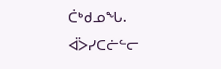ᑖᒃᑯᓄᖓ.
ᐋᐴᓯᑕᓖᓪᓕ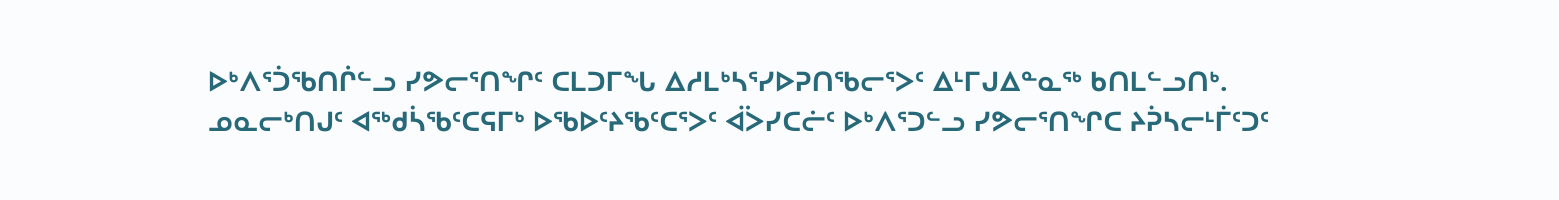ᐅᒃᐱᕐᑑᖃᑎᒌᓪᓗ ᓯᕗᓕᕐᑎᖏᑦ ᑕᒪᑐᒥᖓ ᐃᓱᒪᒃᓴᕐᓯᐅᕈᑎᖃᓕᕐᐳᑦ ᐃᒻᒥᒍᐃᓐᓇᖅ ᑲᑎᒪᓪᓗᑎᒃ.
ᓄᓇᓕᒃᑎᒍᑦ ᐊᖅᑯᓵᖃᑦᑕᕋᒥᒃ ᐅᖃᐅᑦᔨᖃᑦᑕᕐᐳᑦ ᐋᐴᓯᑕᓖᑦ ᐅᒃᐱᕐᑐᓪᓗ ᓯᕗᓕᕐᑎᖏᑕ ᔨᕉᓴᓕᒻᒦᑦᑐᑦ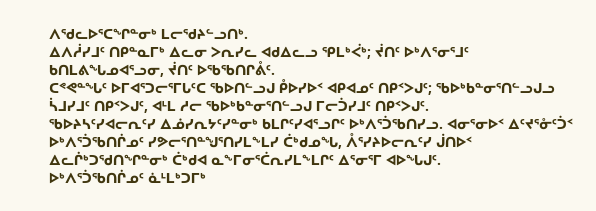ᐱᖁᓚᐅᕐᑕᖏᓐᓂᒃ ᒪᓕᖁᔨᓪᓗᑎᒃ.
ᐃᐱᓲᓯᒧᑦ ᑎᑭᓐᓇᒥᒃ ᐃᓚᓂ ᐳᕆᓯᓚ ᐊᑯᐃᓚᓗ ᕿᒪᒃᐹᒃ; ᔫᑎᑦ ᐅᒃᐱᕐᓂᕐᒧᑦ ᑲᑎᒪᕕᖓᓄᐊᕐᓗᓂ, ᔫᑎᑦ ᐅᖃᖃᑎᒋᕔᑦ.
ᑕᕝᕙᓐᖓᑦ ᐅᒥᐊᕐᑐᓕᕐᒥᒐᑦᑕ ᖃᐅᑎᓪᓗᒍ ᑬᐅᓯᐅᑉ ᐊᑭᐊᓄᑦ ᑎᑭᑉᐳᒍᑦ; ᖃᐅᒃᑲᓐᓂᕐᑎᓪᓗᒍᓗ ᓵᒧᓯᒧᑦ ᑎᑭᑉᐳᒍᑦ, ᐊᒻᒪ ᓱᓕ ᖃᐅᒃᑲᓐᓂᕐᑎᓪᓗᒍ ᒥᓕᑑᓯᒧᑦ ᑎᑭᑉᐳᒍᑦ.
ᖃᐅᔨᓴᑦᓯᐊᓕᕆᑦᓯ ᐃᓅᓯᕆᔭᑦᓯᓐᓂᒃ ᑲᒪᒋᑦᓯᐊᕐᓗᒋᑦ ᐅᒃᐱᕐᑑᖃᑎᓯᓗ. ᐊᓂᕐᓂᐅᑉ ᐃᑦᔪᕐᓁᑦᑑᑉ ᐅᒃᐱᕐᑑᖃᑎᒌᓄᑦ ᓯᕗᓕᕐᑎᓐᖑᕐᑎᓯᒪᖕᒪᓯ ᑖᒃᑯᓄᖓ, ᐰᕐᓯᔨᐅᓕᕆᑦᓯ ᒎᑎᐅᑉ ᐃᓚᒌᒃᑐᖁᑎᖏᓐᓂᒃ ᑖᒃᑯᐊ ᓇᖕᒥᓂᕐᑖᕆᓯᒪᖕᒪᒋᑦ ᐃᕐᓂᕐᒥ ᐊᐅᖓᒍᑦ.
ᐅᒃᐱᕐᑑᖃᑎᒌᓄᑦ ᓈᒻᒪᒃᑐᒥᒃ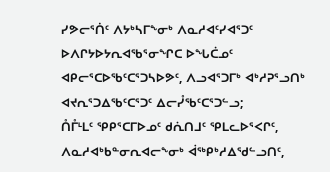ᓯᕗᓕᕐᑏᑦ ᐱᔭᒃᓴᒥᖕᓂᒃ ᐱᓇᓱᐊᑦᓯᐊᕐᑐᑦ ᐅᐱᒋᔭᐅᔭᕆᐊᖃᕐᓂᖏᑕ ᐅᖓᑖᓄᑦ ᐊᑭᓕᕐᑕᐅᖃᑦᑕᕐᑐᓴᐅᕗᑦ, ᐱᓗᐊᕐᑐᒥᒃ ᐊᒃᓱᕈᕐᓗᑎᒃ ᐊᔪᕆᕐᑐᐃᖃᑦᑕᕐᑐᑦ ᐃᓕᓮᖃᑦᑕᕐᑐᓪᓗ;
ᑍᒤᒻᒪᑦ ᕿᑭᕐᑕᒥᐅᓄᑦ ᑯᕇᑎᒧᑦ ᕿᒪᓚᐅᕐᐸᒋᑦ, ᐱᓇᓱᐊᒃᑲᓐᓂᕆᐊᓕᖕᓂᒃ ᐋᖅᑭᒃᓱᐃᖁᓪᓗᑎᑦ,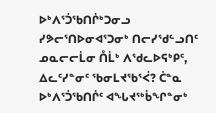ᐅᒃᐱᕐᑑᖃᑎᒌᒃᑐᓂᓗ ᓯᕗᓕᕐᑎᐅᓂᐊᕐᑐᓂᒃ ᑎᓕᓯᖁᓪᓗᑎᑦ ᓄᓇᓕᓕᒫᓂ ᑍᒫᒃ ᐱᖁᓚᐅᕋᒃᑭᑦ,
ᐃᓚᑦᓯᓐᓂᑦ ᖃᓂᒪᔪᖃᕐᐹ? ᑖᓐᓇ ᐅᒃᐱᕐᑑᖃᑎᒌᑦ ᐊᖓᔪᖅᑳᖏᓐᓂᒃ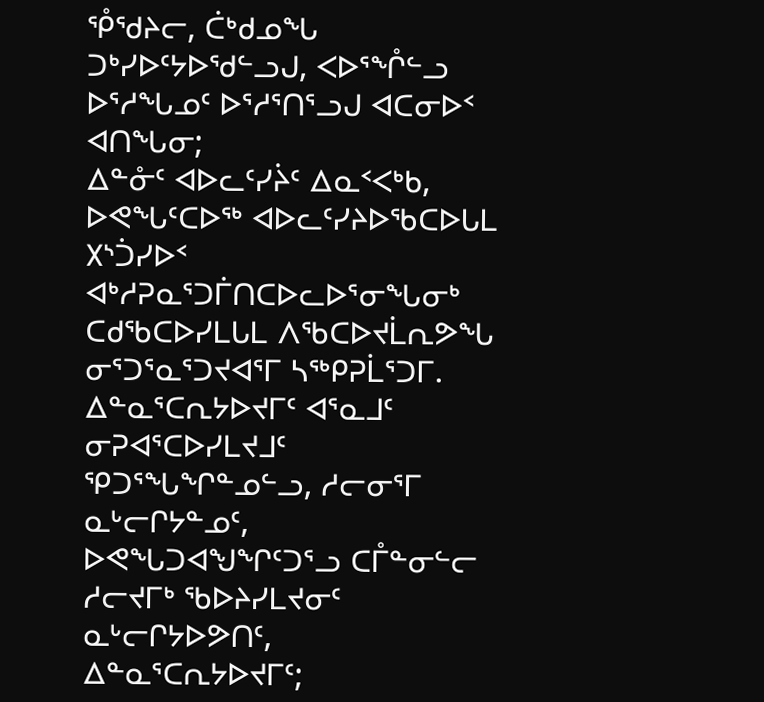ᕾᖁᔨᓕ, ᑖᒃᑯᓄᖓ ᑐᒃᓯᐅᑦᔭᐅᖁᓪᓗᒍ, ᐸᐅᕐᖎᓪᓗ ᐅᕐᓱᖓᓄᑦ ᐅᕐᓱᕐᑎᕐᓗᒍ ᐊᑕᓂᐅᑉ ᐊᑎᖓᓂ;
ᐃᓐᓁᑦ ᐊᐅᓚᑦᓯᔩᑦ ᐃᓇᑉᐸᒃᑲ, ᐅᕙᖓᑦᑕᐅᖅ ᐊᐅᓚᑦᓯᔨᐅᖃᑕᐅᒐᒪ ᙭ᔅᑑᓯᐅᑉ ᐊᒃᓱᕈᓇᕐᑐᒦᑎᑕᐅᓚᐅᕐᓂᖓᓂᒃ ᑕᑯᖃᑕᐅᓯᒪᒐᒪ ᐱᖃᑕᐅᔪᒫᕆᕗᖓ ᓂᕐᑐᕐᓇᕐᑐᔪᐊᕐᒥ ᓴᖅᑭᕈᒫᕐᑐᒥ.
ᐃᓐᓇᕐᑕᕆᔭᐅᔪᒥᑦ ᐊᕐᓇᒧᑦ ᓂᕈᐊᕐᑕᐅᓯᒪᔪᒧᑦ ᕿᑐᕐᖓᖏᓐᓄᓪᓗ, ᓱᓕᓂᕐᒥ ᓇᒡᓕᒋᔭᓐᓄᑦ, ᐅᕙᖓᑐᐊᖑᖏᑦᑐᕐᓗ ᑕᒤᓐᓂᓪᓕ ᓱᓕᔪᒥᒃ ᖃᐅᔨᓯᒪᔪᓂᑦ ᓇᒡᓕᒋᔭᐅᕗᑎᑦ,
ᐃᓐᓇᕐᑕᕆᔭᐅᔪᒥᑦ;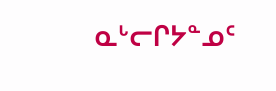ᓇᒡᓕᒋᔭᓐᓄᑦ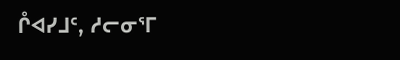ᒊᐊᓯᒧᑦ, ᓱᓕᓂᕐᒥ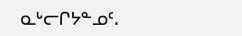ᓇᒡᓕᒋᔭᓐᓄᑦ.